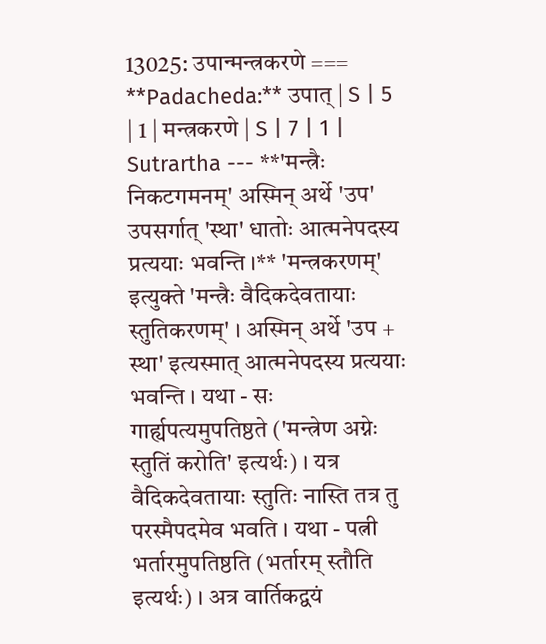13025: उपान्मन्त्रकरणे === **Padacheda:** उपात् | S | 5 | 1 | मन्त्रकरणे | S | 7 | 1 | Sutrartha --- **'मन्त्रैः निकटगमनम्' अस्मिन् अर्थे 'उप' उपसर्गात् 'स्था' धातोः आत्मनेपदस्य प्रत्ययाः भवन्ति ।** 'मन्त्रकरणम्' इत्युक्ते 'मन्त्रैः वैदिकदेवतायाः स्तुतिकरणम्' । अस्मिन् अर्थे 'उप + स्था' इत्यस्मात् आत्मनेपदस्य प्रत्ययाः भवन्ति । यथा - सः गार्ह्यपत्यमुपतिष्ठते ('मन्त्रेण अग्नेः स्तुतिं करोति' इत्यर्थः) । यत्र वैदिकदेवतायाः स्तुतिः नास्ति तत्र तु परस्मैपदमेव भवति । यथा - पत्नी भर्तारमुपतिष्ठति (भर्तारम् स्तौति इत्यर्थः) । अत्र वार्तिकद्वयं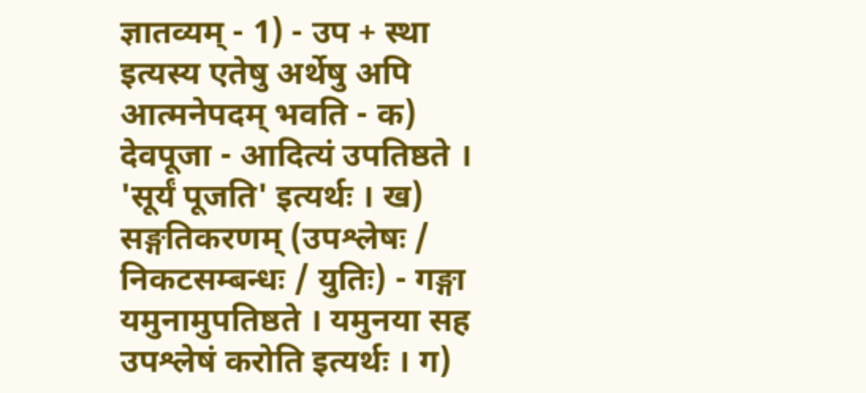ज्ञातव्यम् - 1) - उप + स्था इत्यस्य एतेषु अर्थेषु अपि आत्मनेपदम् भवति - क) देवपूजा - आदित्यं उपतिष्ठते । 'सूर्यं पूजति' इत्यर्थः । ख) सङ्गतिकरणम् (उपश्लेषः / निकटसम्बन्धः / युतिः) - गङ्गा यमुनामुपतिष्ठते । यमुनया सह उपश्लेषं करोति इत्यर्थः । ग)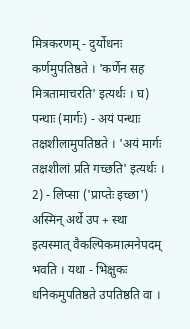मित्रकरणम् - दुर्योधनः कर्णमुपतिष्ठते । 'कर्णेन सह मित्रतामाचरति' इत्यर्थः । घ) पन्थाः (मार्गः) - अयं पन्थाः तक्षशीलामुपतिष्ठते । 'अयं मार्गः तक्षशीलां प्रति गच्छति' इत्यर्थः । 2) - लिप्सा ('प्राप्तेः इच्छा') अस्मिन् अर्थे उप + स्था इत्यस्मात् वैकल्पिकमात्मनेपदम् भवति । यथा - भिक्षुकः धनिकमुपतिष्ठते उपतिष्ठति वा ।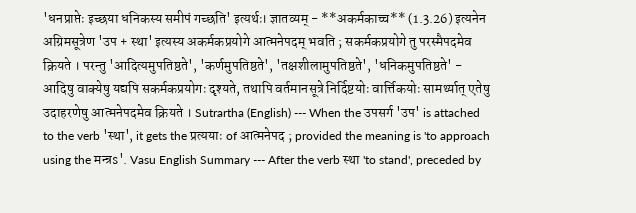'धनप्राप्तेः इच्छया धनिकस्य समीपं गच्छति' इत्यर्थः। ज्ञातव्यम् - **अकर्मकाच्च** (1.3.26) इत्यनेन अग्रिमसूत्रेण 'उप + स्था' इत्यस्य अकर्मकप्रयोगे आत्मनेपदम् भवति ; सकर्मकप्रयोगे तु परस्मैपदमेव क्रियते । परन्तु 'आदित्यमुपतिष्ठते', 'कर्णमुपतिष्ठते', 'तक्षशीलामुपतिष्ठते', 'धनिकमुपतिष्ठते' - आदिषु वाक्येषु यद्यपि सकर्मकप्रयोगः दृश्यते, तथापि वर्तमानसूत्रे निर्दिष्टयोः वार्त्तिकयोः सामर्थ्यात् एतेषु उदाहरणेषु आत्मनेपदमेव क्रियते । Sutrartha (English) --- When the उपसर्ग 'उप' is attached to the verb 'स्था', it gets the प्रत्ययाः of आत्मनेपद ; provided the meaning is 'to approach using the मन्त्रs'. Vasu English Summary --- After the verb स्था 'to stand', preceded by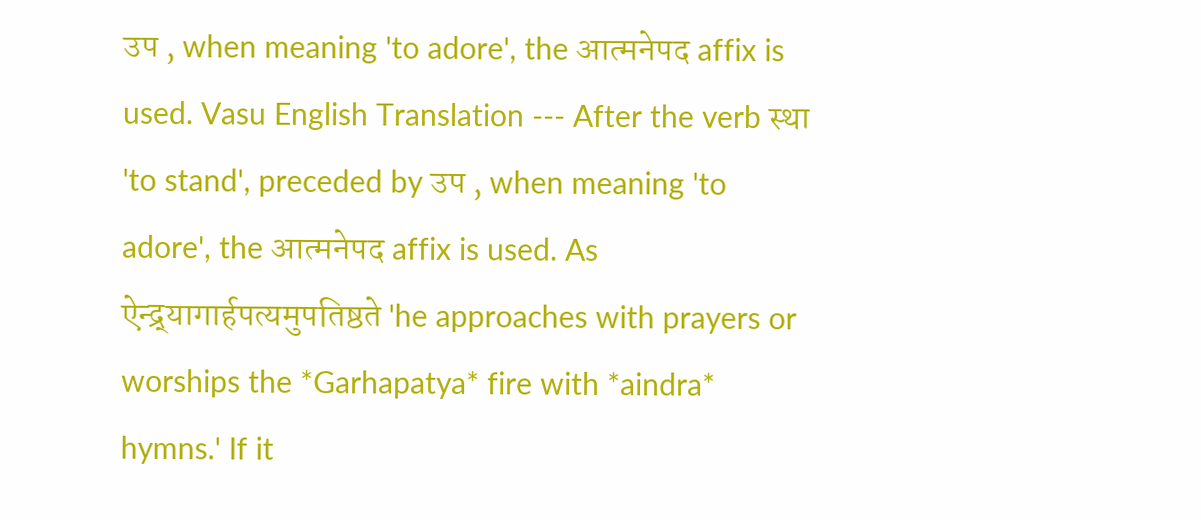उप , when meaning 'to adore', the आत्मनेपद affix is used. Vasu English Translation --- After the verb स्था 'to stand', preceded by उप , when meaning 'to adore', the आत्मनेपद affix is used. As ऐन्द्र्यागार्हपत्यमुपतिष्ठते 'he approaches with prayers or worships the *Garhapatya* fire with *aindra* hymns.' If it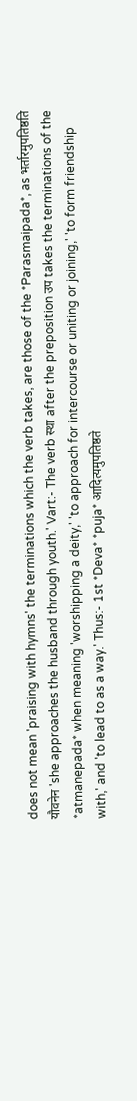does not mean 'praising with hymns' the terminations which the verb takes, are those of the *Parasmaipada*, as भर्तारमुपतिष्ठति यौवनेन 'she approaches the husband through youth.' Vart:- The verb स्था after the preposition उप takes the terminations of the *atmanepada* when meaning 'worshipping a deity,' 'to approach for intercourse or uniting or joining,' 'to form friendship with,' and 'to lead to as a way.' Thus:- 1st *Deva* *puja* आदित्यमुपतिष्ठते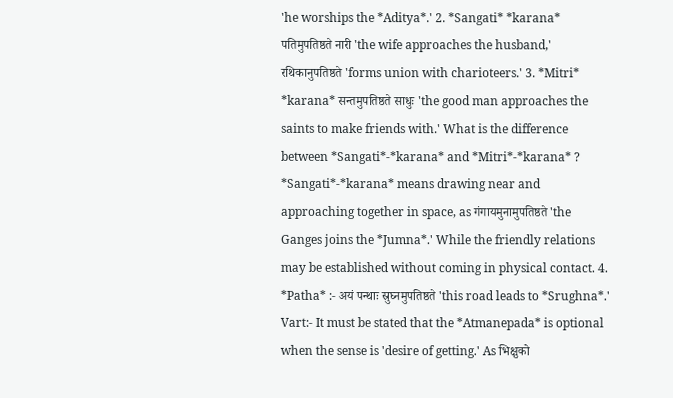'he worships the *Aditya*.' 2. *Sangati* *karana* पतिमुपतिष्ठते नारी 'the wife approaches the husband,' रथिकानुपतिष्ठते 'forms union with charioteers.' 3. *Mitri* *karana* सन्तमुपतिष्ठते साधुः 'the good man approaches the saints to make friends with.' What is the difference between *Sangati*-*karana* and *Mitri*-*karana* ? *Sangati*-*karana* means drawing near and approaching together in space, as गंगायमुनामुपतिष्ठते 'the Ganges joins the *Jumna*.' While the friendly relations may be established without coming in physical contact. 4. *Patha* :- अयं पन्थाः स्रुघ्नमुपतिष्ठते 'this road leads to *Srughna*.' Vart:- It must be stated that the *Atmanepada* is optional when the sense is 'desire of getting.' As भिक्षुको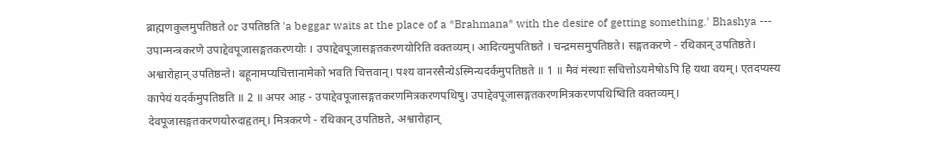ब्राह्मणकुलमुपतिष्ठते or उपतिष्ठति 'a beggar waits at the place of a *Brahmana* with the desire of getting something.' Bhashya --- उपान्मन्त्रकरणे उपाद्देवपूजासङ्गतकरणयोः । उपाद्देवपूजासङ्गतकरणयोरिति वक्तव्यम्। आदित्यमुपतिष्ठते । चन्द्रमसमुपतिष्ठते। सङ्गतकरणे - रथिकान् उपतिष्ठते। अश्वारोहान् उपतिष्ठन्ते। बहूनामप्यचित्तानामेको भवति चित्तवान्। पश्य वानरसैन्येऽस्मिन्यदर्कमुपतिष्ठते ॥ 1 ॥ मैवं मंस्थाः सचित्तोऽयमेषोऽपि हि यथा वयम्। एतदप्यस्य कापेयं यदर्कमुपतिष्ठति ॥ 2 ॥ अपर आह - उपाद्देवपूजासङ्गतकरणमित्रकरणपथिषु। उपाद्देवपूजासङ्गतकरणमित्रकरणपथिष्विति वक्तव्यम्। देवपूजासङ्गतकरणयोरुदाहृतम्। मित्रकरणे - रथिकान् उपतिष्ठते, अश्वारोहान्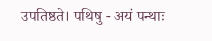उपतिष्ठते। पथिषु - अयं पन्थाः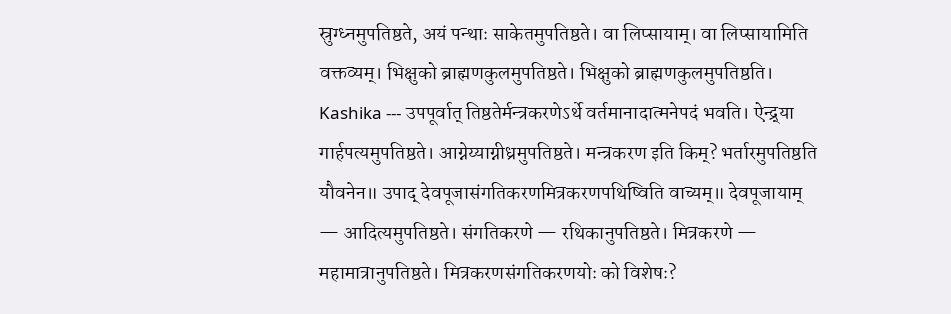स्रुग्ध्नमुपतिष्ठते, अयं पन्थाः साकेतमुपतिष्ठते। वा लिप्सायाम्। वा लिप्सायामिति वक्तव्यम्। भिक्षुको ब्राह्मणकुलमुपतिष्ठते। भिक्षुको ब्राह्मणकुलमुपतिष्ठति। Kashika --- उपपूर्वात् तिष्ठतेर्मन्त्रकरणेऽर्थे वर्तमानादात्मनेपदं भवति। ऐन्द्र्या गार्हपत्यमुपतिष्ठते। आग्नेय्याग्नीध्रमुपतिष्ठते। मन्त्रकरण इति किम्? भर्तारमुपतिष्ठति यौवनेन॥ उपाद् देवपूजासंगतिकरणमित्रकरणपथिष्विति वाच्यम्॥ देवपूजायाम् — आदित्यमुपतिष्ठते। संगतिकरणे — रथिकानुपतिष्ठते। मित्रकरणे — महामात्रानुपतिष्ठते। मित्रकरणसंगतिकरणयोः को विशेषः?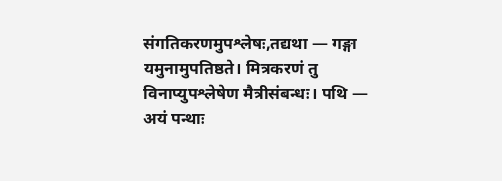संगतिकरणमुपश्लेषः,तद्यथा — गङ्गा यमुनामुपतिष्ठते। मित्रकरणं तु विनाप्युपश्लेषेण मैत्रीसंबन्धः। पथि — अयं पन्थाः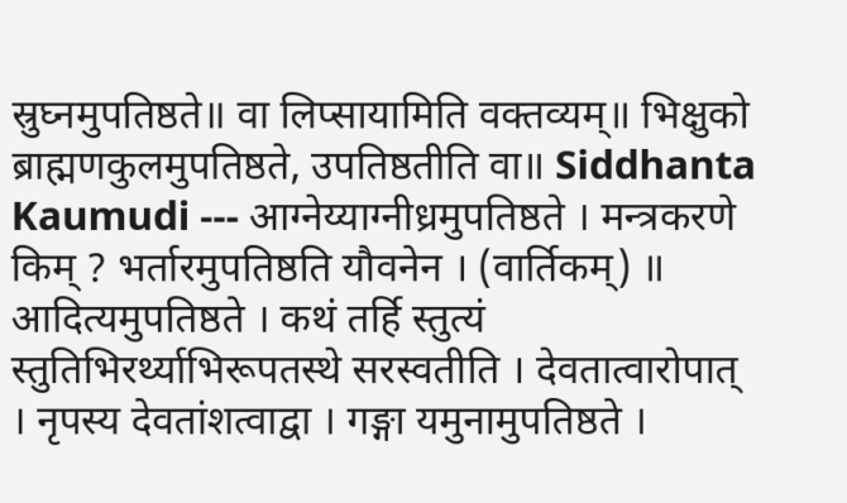स्रुघ्नमुपतिष्ठते॥ वा लिप्सायामिति वक्तव्यम्॥ भिक्षुको ब्राह्मणकुलमुपतिष्ठते, उपतिष्ठतीति वा॥ Siddhanta Kaumudi --- आग्नेय्याग्नीध्रमुपतिष्ठते । मन्त्रकरणे किम् ? भर्तारमुपतिष्ठति यौवनेन । (वार्तिकम्) ॥ आदित्यमुपतिष्ठते । कथं तर्हि स्तुत्यं स्तुतिभिरर्थ्याभिरूपतस्थे सरस्वतीति । देवतात्वारोपात् । नृपस्य देवतांशत्वाद्वा । गङ्गा यमुनामुपतिष्ठते ।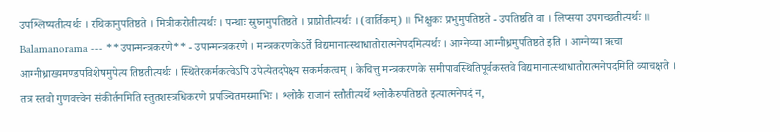उपश्लिष्यतीत्यर्थः । रथिकानुपतिष्ठते । मित्रीकरोतीत्यर्थः । पन्थाः स्रुघ्नमुपतिष्ठते । प्राप्नोतीत्यर्थः । (वार्तिकम्) ॥ भिक्षुकः प्रभुमुपतिष्ठते - उपतिष्ठति वा । लिप्सया उपगच्छतीत्यर्थः ॥ Balamanorama --- **उपान्मन्त्रकरणे** - उपान्मन्त्रकरणे । मन्त्रकरणकेऽर्ते विद्यमानात्स्थाधातोरात्मनेपदमित्यर्थः । आग्नेय्या आग्नीध्रमुपतिष्ठते इति । आग्नेय्या ऋचा आग्नीध्राख्यमण्डपविशेषमुपेत्य तिष्ठतीत्यर्थः । स्थितेरकर्मकत्वेऽपि उपेत्येतदपेक्ष्य सकर्मकत्वम् । केचित्तु मन्त्रकरणके समीपावस्थितिपूर्वकस्तवे विद्यमानात्स्थाधातोरात्मनेपदमिति व्याचक्षते । तत्र स्तवो गुणवत्त्वेन संकीर्तनमिति स्तुतशस्त्रधिकरणे प्रपञ्चितमस्माभिः । श्लोकै राजानं स्तौतीत्यर्थे श्लोकैरुपतिष्ठते इत्यात्मनेपदं न,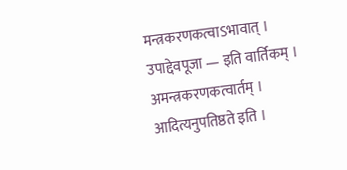मन्त्रकरणकत्वाऽभावात् । उपाद्देवपूजा — इति वार्तिकम् । अमन्त्रकरणकत्वार्तम् । आदित्यनुपतिष्ठते इति ।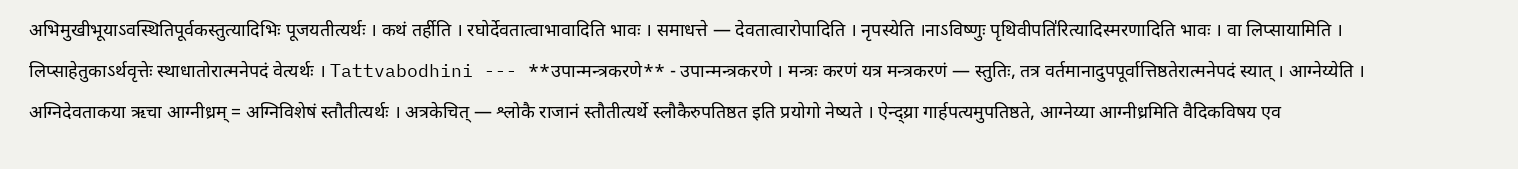अभिमुखीभूयाऽवस्थितिपूर्वकस्तुत्यादिभिः पूजयतीत्यर्थः । कथं तर्हीति । रघोर्देवतात्वाभावादिति भावः । समाधत्ते — देवतात्वारोपादिति । नृपस्येति ।नाऽविष्णुः पृथिवीपति॑रित्यादिस्मरणादिति भावः । वा लिप्सायामिति । लिप्साहेतुकाऽर्थवृत्तेः स्थाधातोरात्मनेपदं वेत्यर्थः । Tattvabodhini --- **उपान्मन्त्रकरणे** - उपान्मन्त्रकरणे । मन्त्रः करणं यत्र मन्त्रकरणं — स्तुतिः, तत्र वर्तमानादुपपूर्वात्तिष्ठतेरात्मनेपदं स्यात् । आग्नेय्येति । अग्निदेवताकया ऋचा आग्नीध्रम् = अग्निविशेषं स्तौतीत्यर्थः । अत्रकेचित् — श्लोकै राजानं स्तौतीत्यर्थे स्लौकैरुपतिष्ठत इति प्रयोगो नेष्यते । ऐन्द्य्रा गार्हपत्यमुपतिष्ठते, आग्नेय्या आग्नीध्रमिति वैदिकविषय एव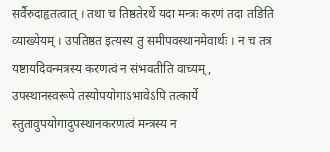सर्वैरुदाहृतत्वात् । तथा च तिष्ठतेरर्थे यदा मन्त्रः करणं तदा तङिति व्याख्येयम् । उपतिष्ठत इत्यस्य तु समीपवस्थानमेवार्थः । न च तत्र यष्टायदिवन्मत्रस्य करणत्वं न संभवतीति वाच्यम्, उपस्थानस्वरूपे तस्योपयोगाऽभावेऽपि तत्कार्ये स्तुतावुपयोगादुपस्थानकरणत्वं मन्त्रस्य न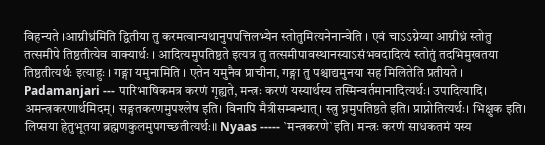विहन्यते ।आग्नीध्र॑मिति द्वितीया तु करमत्वान्यथानुपपत्तिलभ्येन स्तोतुमित्यनेनान्वेति । एवं चाऽऽग्नेय्या आग्नीध्रं स्तोतु तत्समीपे तिष्ठतीत्येव वाक्यार्थः । आदित्यमुपतिष्ठते इत्यत्र तु तत्समीपावस्थानस्याऽसंभवदादित्यं स्तोतुं तदभिमुखतया तिष्ठतीत्यर्थः इत्याहुः । गङ्गा यमुनामिति । एतेन यमुनैव प्राचीना, गङ्गा तु पश्चाद्यमुनया सह मिलितेति प्रतीयते । Padamanjari --- पारिभाषिकमत्र करणं गृह्यते, मन्त्रः करणं यस्यार्थस्य तस्मिन्वर्तमानादित्यर्थः। उपादित्यादि। अमन्त्रकरणार्थमिदम्। सङ्गतकरणमुपश्लेष इति। विनापि मैत्रीसम्बन्धात्। स्त्रु घ्नमुपतिष्ठते इति। प्राप्नोतित्यर्थः। भिक्षुक इति। लिप्सया हेतुभूतया ब्रह्मणकुलमुपगच्छतीत्यर्थः॥ Nyaas ----- `मन्त्रकरणे`इति। मन्त्रः करणं साधकतमं यस्य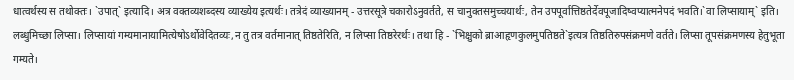धात्वर्थस्य स तथोक्तः। `उपात्` इत्यादि। अत्र वक्तव्यशब्दस्य व्याख्येय इत्यर्थः। तत्रेदं व्याख्यानम् - उत्तरसूत्रे चकारोऽनुवर्तते, स चानुक्तसमुच्चयार्थः, तेन उपपूर्वात्तिष्ठतेर्देवपूजादिष्वप्यात्मनेपदं भवति।`वा लिप्सायाम्` इति। लब्धुमिच्छा लिप्सा। लिप्सायां गम्यमानायामित्येषोऽर्थोवेदितव्यः,न तु तत्र वर्तमानात् तिष्ठतेरिति, न लिप्सा तिष्ठरेरर्थः। तथा हि - `भिक्षुको ब्राआहृणकुलमुपतिष्ठते`इत्यत्र तिष्ठतिरुपसंक्रमणे वर्तते। लिप्सा तूपसंक्रमणस्य हेतुभूता गम्यते।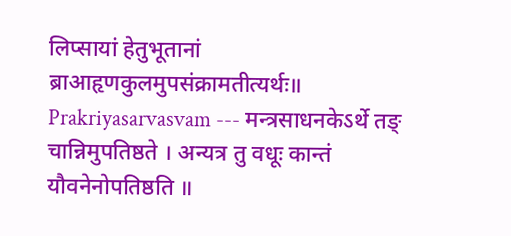लिप्सायां हेतुभूतानां ब्राआहृणकुलमुपसंक्रामतीत्यर्थः॥ Prakriyasarvasvam --- मन्त्रसाधनकेऽर्थे तङ् चान्निमुपतिष्ठते । अन्यत्र तु वधूः कान्तं यौवनेनोपतिष्ठति ॥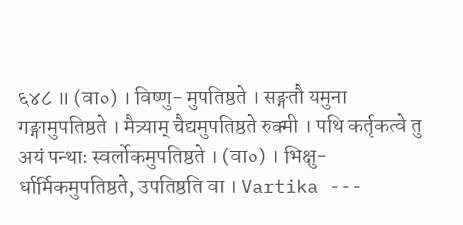६४८ ॥ (वा०) । विष्णु- मुपतिष्ठते । सङ्गतौ यमुना गङ्गामुपतिष्ठते । मैत्र्याम् चैद्यमुपतिष्ठते रुक्मी । पथि कर्तृकत्वे तु अयं पन्थाः स्वर्लोकमुपतिष्ठते । (वा०) । भिक्षु- र्धार्मिकमुपतिष्ठते, उपतिष्ठति वा । Vartika ---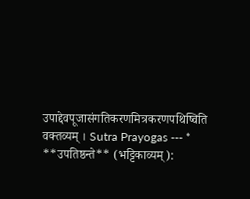उपाद्देवपूजासंगतिकरणमित्रकरणपथिष्विति वक्तव्यम् । Sutra Prayogas --- * **उपतिष्ठन्ते** (भट्टिकाव्यम्):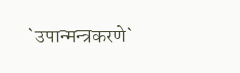`उपान्मन्त्रकरणे`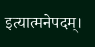इत्यात्मनेपदम्।